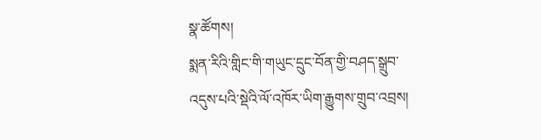སྣ་ཚོགས།
སྨན་རིའི་གླིང་གི་གཡུང་དྲུང་བོན་གྱི་བཤད་སྒྲུབ་འདུས་པའི་སྡེའི་ལོ་འཁོར་ཡིག་རྒྱུགས་གྲུབ་འབྲས།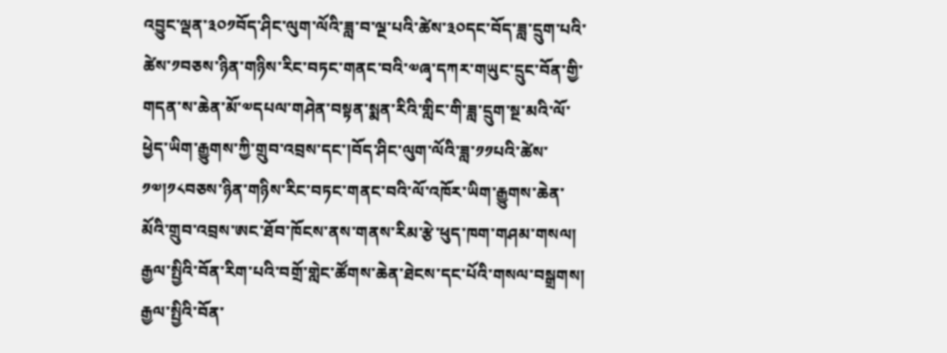འབྱུང་ལྡན་༣༠༡བོད་ཤིང་ལུག་ལོའི་ཟླ་བ་ལྔ་པའི་ཚེས་༣༠དང་བོད་ཟླ་དྲུག་པའི་ཚེས་༡བཅས་ཉིན་གཉིས་རིང་བཏང་གནང་བའི་༧ཞྭ་དཀར་གཡུང་དྲུང་བོན་གྱི་གདན་ས་ཆེན་མོ་༧དཔལ་གཤེན་བསྟན་སྨན་རིའི་གླིང་གི་ཟླ་དྲུག་སྔ་མའི་ལོ་ཕྱེད་ཡིག་རྒྱུགས་ཀྱི་གྲུབ་འབྲས་དང་།བོད་ཤིང་ལུག་ལོའི་ཟླ་༡༡པའི་ཚེས་༡༧།༡༨བཅས་ཉིན་གཉིས་རིང་བཏང་གནང་བའི་ལོ་འཁོར་ཡིག་རྒྱུགས་ཆེན་མོའི་གྲུབ་འབྲས་ཨང་ཐོབ་ཁོངས་ནས་གནས་རིམ་རྩེ་ཕུད་ཁག་གཤམ་གསལ།
རྒྱལ་སྤྱིའི་བོན་རིག་པའི་བགྲོ་གླེང་ཚོགས་ཆེན་ཐེངས་དང་པོའི་གསལ་བསྒྲགས།
རྒྱལ་སྤྱིའི་བོན་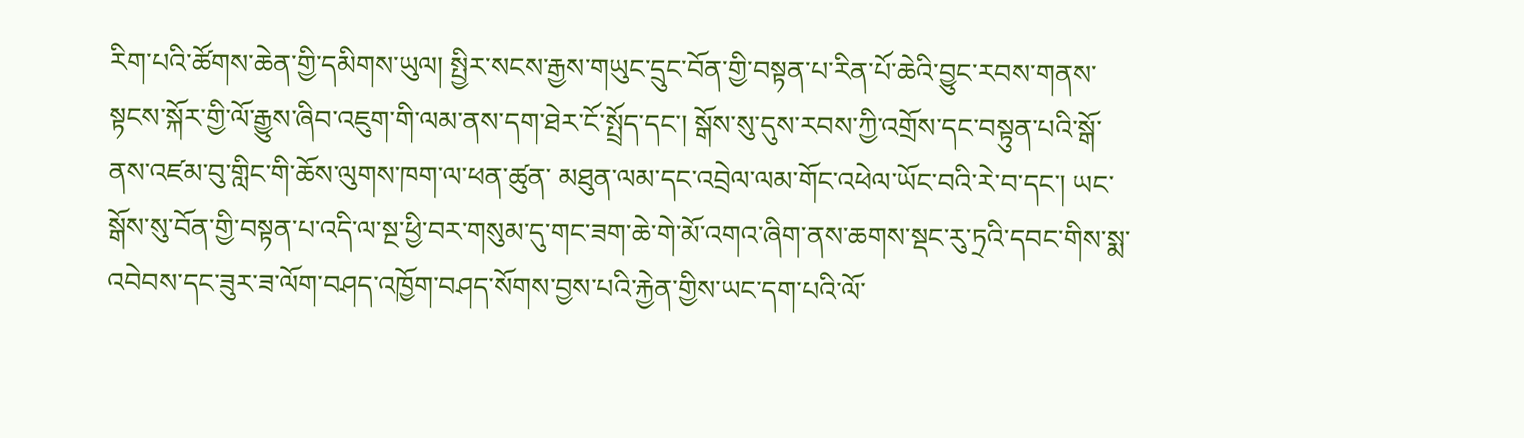རིག་པའི་ཚོགས་ཆེན་གྱི་དམིགས་ཡུལ། སྤྱིར་སངས་རྒྱས་གཡུང་དྲུང་བོན་གྱི་བསྟན་པ་རིན་པོ་ཆེའི་བྱུང་རབས་གནས་སྟངས་སྐོར་གྱི་ལོ་རྒྱུས་ཞིབ་འཇུག་གི་ལམ་ནས་དག་ཐེར་ངོ་སྤྲོད་དང་། སྒོས་སུ་དུས་རབས་ཀྱི་འགྲོས་དང་བསྟུན་པའི་སྒོ་ནས་འཛམ་བུ་གླིང་གི་ཆོས་ལུགས་ཁག་ལ་ཕན་ཚུན་ མཐུན་ལམ་དང་འབྲེལ་ལམ་གོང་འཕེལ་ཡོང་བའི་རེ་བ་དང་། ཡང་སྒོས་སུ་བོན་གྱི་བསྟན་པ་འདི་ལ་སྔ་ཕྱི་བར་གསུམ་དུ་གང་ཟག་ཆེ་གེ་མོ་འགའ་ཞིག་ནས་ཆགས་སྡང་རུ་ཏྲའི་དབང་གིས་སྨ་འབེབས་དང་ཟུར་ཟ་ལོག་བཤད་འཁྱོག་བཤད་སོགས་བྱས་པའི་རྐྱེན་གྱིས་ཡང་དག་པའི་ལོ་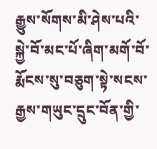རྒྱུས་སོགས་མི་ཤེས་པའི་སྐྱེ་བོ་མང་པོ་ཞིག་མགོ་བོ་རྨོངས་སུ་བཅུག་སྟེ་སངས་རྒྱས་གཡུང་དྲུང་བོན་གྱི་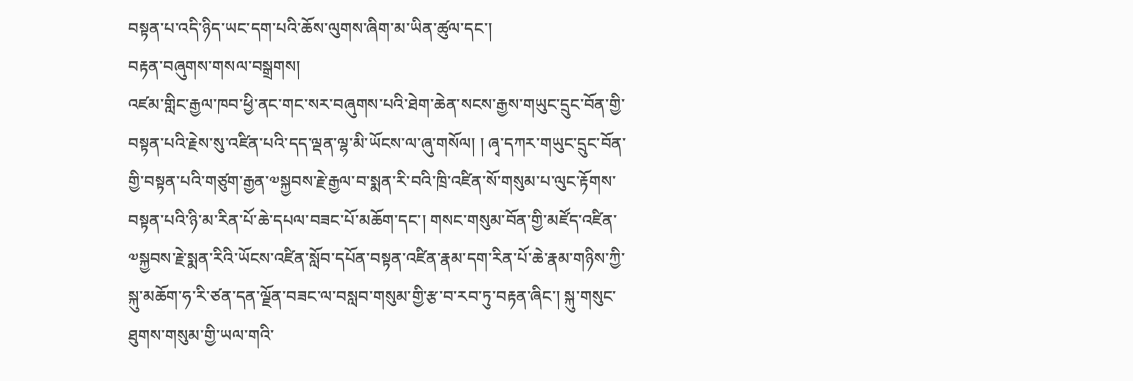བསྟན་པ་འདི་ཉིད་ཡང་དག་པའི་ཆོས་ལུགས་ཞིག་མ་ཡིན་ཚུལ་དང་།
བརྟན་བཞུགས་གསལ་བསྒྲགས།
འཛམ་གླིང་རྒྱལ་ཁབ་ཕྱི་ནང་གང་སར་བཞུགས་པའི་ཐེག་ཆེན་སངས་རྒྱས་གཡུང་དྲུང་བོན་གྱི་བསྟན་པའི་རྗེས་སུ་འཛིན་པའི་དད་ལྡན་ལྷ་མི་ཡོངས་ལ་ཞུ་གསོལ། ། ཞྭ་དཀར་གཡུང་དྲུང་བོན་གྱི་བསྟན་པའི་གཙུག་རྒྱན་༧སྐྱབས་རྗེ་རྒྱལ་བ་སྨན་རི་བའི་ཁྲི་འཛིན་སོ་གསུམ་པ་ལུང་རྟོགས་བསྟན་པའི་ཉི་མ་རིན་པོ་ཆེ་དཔལ་བཟང་པོ་མཆོག་དང་། གསང་གསུམ་བོན་གྱི་མཛོད་འཛིན་༧སྐྱབས་རྗེ་སྨན་རིའི་ཡོངས་འཛིན་སློབ་དཔོན་བསྟན་འཛིན་རྣམ་དག་རིན་པོ་ཆེ་རྣམ་གཉིས་ཀྱི་སྐུ་མཆོག་ཧ་རི་ཙན་དན་ལྗོན་བཟང་ལ་བསླབ་གསུམ་གྱི་རྩ་བ་རབ་ཏུ་བརྟན་ཞིང་། སྐུ་གསུང་ཐུགས་གསུམ་གྱི་ཡལ་གའི་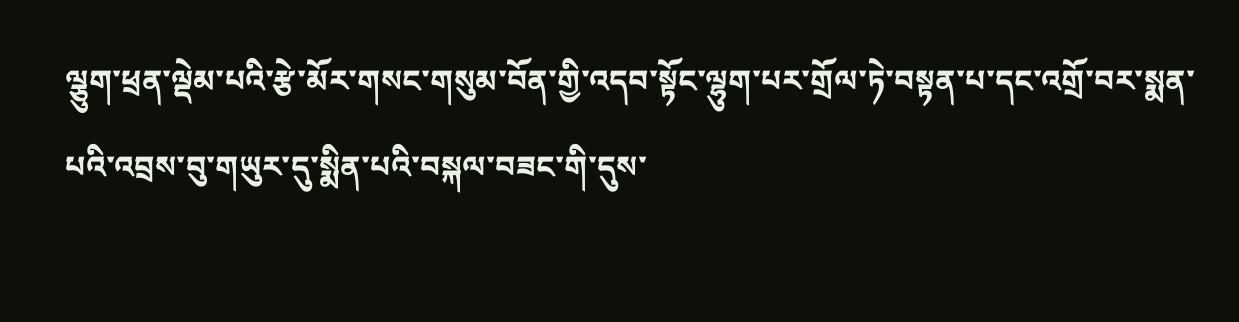ལྕུག་ཕྲན་ལྡེམ་པའི་རྩེ་མོར་གསང་གསུམ་བོན་གྱི་འདབ་སྟོང་ལྷུག་པར་གྲོལ་ཏེ་བསྟན་པ་དང་འགྲོ་བར་སྨན་པའི་འབྲས་བུ་གཡུར་དུ་སྨིན་པའི་བསྐལ་བཟང་གི་དུས་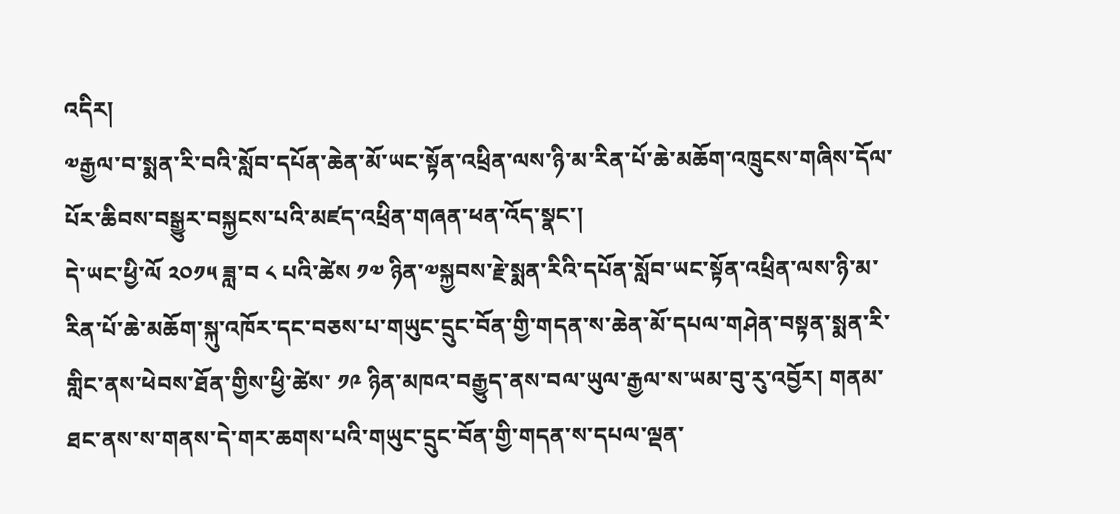འདིར།
༧རྒྱལ་བ་སྨན་རི་བའི་སློབ་དཔོན་ཆེན་མོ་ཡང་སྟོན་འཕྲིན་ལས་ཉི་མ་རིན་པོ་ཆེ་མཆོག་འཁྲུངས་གཞིས་དོལ་པོར་ཆིབས་བསྒྱུར་བསྐྱངས་པའི་མཛད་འཕྲིན་གཞན་ཕན་འོད་སྣང་།
དེ་ཡང་ཕྱི་ལོ ༢༠༡༥ ཟླ་བ ༨ པའི་ཚེས ༡༧ ཉིན་༧སྐྱབས་རྗེ་སྨན་རིའི་དཔོན་སློབ་ཡང་སྟོན་འཕྲིན་ལས་ཉི་མ་རིན་པོ་ཆེ་མཆོག་སྐུ་འཁོར་དང་བཅས་པ་གཡུང་དྲུང་བོན་གྱི་གདན་ས་ཆེན་མོ་དཔལ་གཤེན་བསྟན་སྨན་རི་གླིང་ནས་ཕེབས་ཐོན་གྱིས་ཕྱི་ཚེས་ ༡༩ ཉིན་མཁའ་བརྒྱུད་ནས་བལ་ཡུལ་རྒྱལ་ས་ཡམ་བུ་རུ་འབྱོར། གནམ་ཐང་ནས་ས་གནས་དེ་གར་ཆགས་པའི་གཡུང་དྲུང་བོན་གྱི་གདན་ས་དཔལ་ལྡན་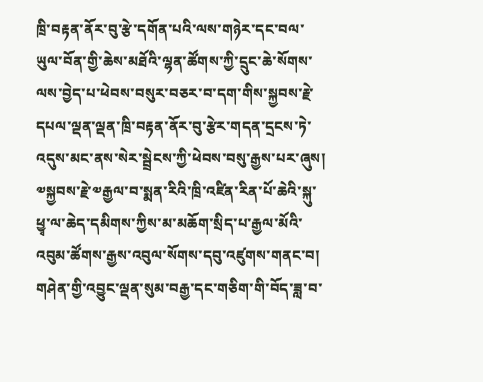ཁྲི་བརྟན་ནོར་བུ་རྩེ་དགོན་པའི་ལས་གཉེར་དང་བལ་ཡུལ་བོན་གྱི་ཆེས་མཐོའི་ལྷན་ཚོགས་ཀྱི་དྲུང་ཆེ་སོགས་ལས་བྱེད་པ་ཕེབས་བསུར་བཅར་བ་དག་གིས་སྐྱབས་རྗེ་དཔལ་ལྡན་ལྡན་ཁྲི་བརྟན་ནོར་བུ་རྩེར་གདན་དྲངས་ཏེ་འདུས་མང་ནས་སེར་སྦྲེངས་ཀྱི་ཕེབས་བསུ་རྒྱས་པར་ཞུས།
༧སྐྱབས་རྗེ་༧རྒྱལ་བ་སྨན་རིའི་ཁྲི་འཛིན་རིན་པོ་ཆེའི་སྐུ་ཕྱྭ་ལ་ཆེད་དམིགས་ཀྱིས་མ་མཆོག་སྲིད་པ་རྒྱལ་མོའི་འབུམ་ཚོགས་རྒྱས་འབུལ་སོགས་དབུ་འཛུགས་གནང་བ།
གཤེན་གྱི་འབྱུང་ལྡན་སུམ་བརྒྱ་དང་གཅིག་གི་བོད་ཟླ་བ་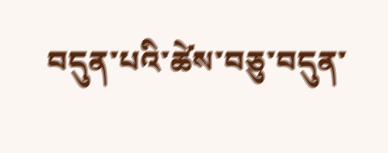བདུན་པའི་ཚེས་བཅུ་བདུན་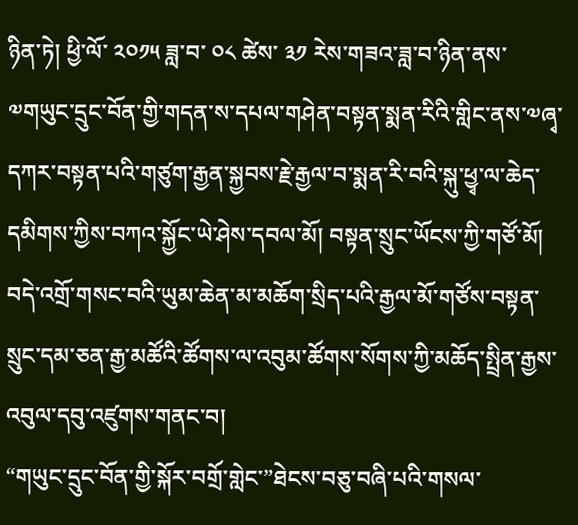ཉིན་ཏེ། ཕྱི་ལོ་ ༢༠༡༥ ཟླ་བ་ ༠༨ ཚེས་ ༣༡ རེས་གཟའ་ཟླ་བ་ཉིན་ནས་༧གཡུང་དྲུང་བོན་གྱི་གདན་ས་དཔལ་གཤེན་བསྟན་སྨན་རིའི་གླིང་ནས་༧ཞྭ་དཀར་བསྟན་པའི་གཙུག་རྒྱན་སྐྱབས་རྗེ་རྒྱལ་བ་སྨན་རི་བའི་སྐུ་ཕྱྭ་ལ་ཆེད་དམིགས་ཀྱིས་བཀའ་སྐྱོང་ཡེ་ཤེས་དབལ་མོ། བསྟན་སྲུང་ཡོངས་ཀྱི་གཙོ་མོ། བདེ་འགྲོ་གསང་བའི་ཡུམ་ཆེན་མ་མཆོག་སྲིད་པའི་རྒྱལ་མོ་གཙོས་བསྟན་སྲུང་དམ་ཅན་རྒྱ་མཚོའི་ཚོགས་ལ་འབུམ་ཚོགས་སོགས་ཀྱི་མཆོད་སྤྲིན་རྒྱས་འབུལ་དབུ་འཛུགས་གནང་བ།
“གཡུང་དྲུང་བོན་གྱི་སྐོར་བགྲོ་གླེང་”ཐེངས་བཅུ་བཞི་པའི་གསལ་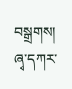བསྒྲགས།
ཞྭ་དཀར་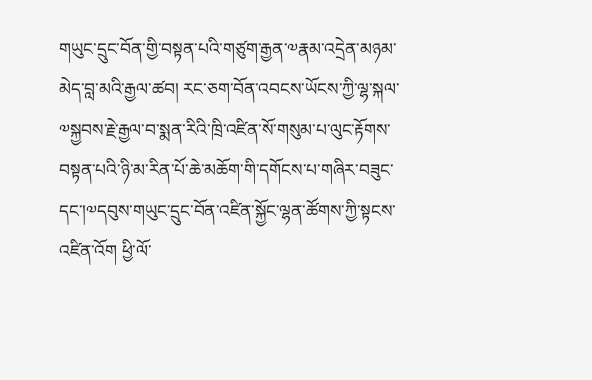གཡུང་དྲུང་བོན་གྱི་བསྟན་པའི་གཙུག་རྒྱན་༧རྣམ་འདྲེན་མཉམ་མེད་བླ་མའི་རྒྱལ་ཚབ། རང་ཅག་བོན་འབངས་ཡོངས་ཀྱི་ལྷ་སྐལ་༧སྐྱབས་རྗེ་རྒྱལ་བ་སྨན་རིའི་ཁྲི་འཛིན་སོ་གསུམ་པ་ལུང་རྟོགས་བསྟན་པའི་ཉི་མ་རིན་པོ་ཆེ་མཆོག་གི་དགོངས་པ་གཞིར་བཟུང་དང་།༧དབུས་གཡུང་དྲུང་བོན་འཛིན་སྐྱོང་ལྷན་ཚོགས་ཀྱི་སྟངས་འཛིན་འོག ཕྱི་ལོ་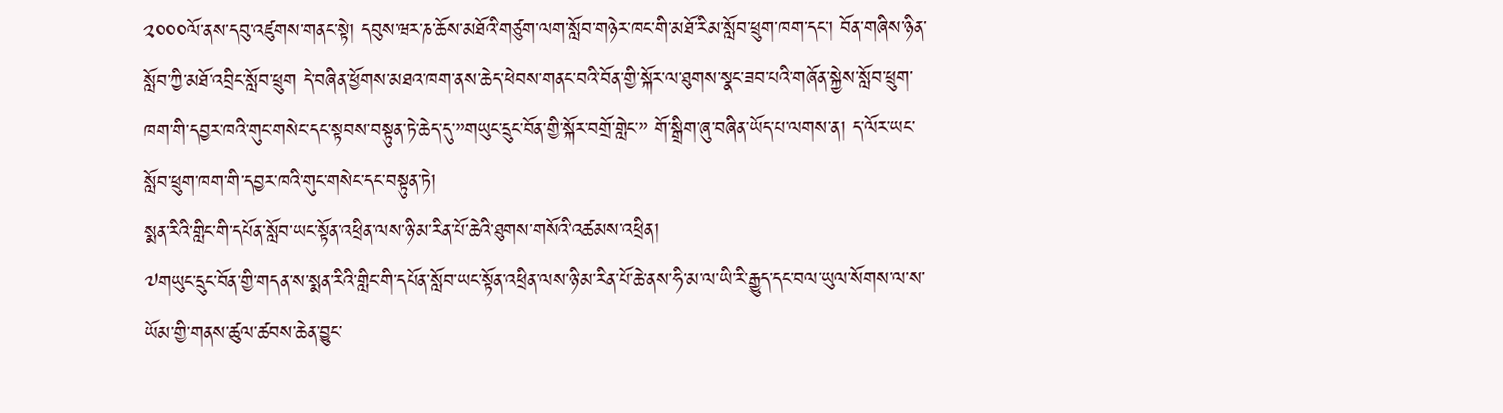༢༠༠༠ལོ་ནས་དབུ་འཛུགས་གནང་སྟེ། དབུས་ཝར་ཎ་ཆོས་མཐོའི་གཙུག་ལག་སློབ་གཉེར་ཁང་གི་མཐོ་རིམ་སློབ་ཕྲུག་ཁག་དང་། བོན་གཞིས་ཉིན་སློབ་ཀྱི་མཐོ་འབྲིང་སློབ་ཕྲུག དེ་བཞིན་ཕྱོགས་མཐའ་ཁག་ནས་ཆེད་ཕེབས་གནང་བའི་བོན་གྱི་སྐོར་ལ་ཐུགས་སྣང་ཟབ་པའི་གཞོན་སྐྱེས་སློབ་ཕྲུག་ཁག་གི་དབྱར་ཁའི་གུང་གསེང་དང་སྟབས་བསྟུན་ཏེ་ཆེད་དུ་”གཡུང་དྲུང་བོན་གྱི་སྐོར་བགྲོ་གླེང་” གོ་སྒྲིག་ཞུ་བཞིན་ཡོད་པ་ལགས་ན། ད་ལོར་ཡང་སློབ་ཕྲུག་ཁག་གི་དབྱར་ཁའི་གུང་གསེང་དང་བསྟུན་ཏེ།
སྨན་རིའི་གླིང་གི་དཔོན་སློབ་ཡང་སྟོན་འཕྲིན་ལས་ཉི་མ་རིན་པོ་ཆེའི་ཐུགས་གསོའི་འཚམས་འཕྲིན།
༧གཡུང་དྲུང་བོན་གྱི་གདན་ས་སྨན་རིའི་གླིང་གི་དཔོན་སློབ་ཡང་སྟོན་འཕྲིན་ལས་ཉི་མ་རིན་པོ་ཆེ་ནས་ཧི་མ་ལ་ཡི་རི་རྒྱུད་དང་བལ་ཡུལ་སོགས་ལ་ས་ཡོམ་གྱི་གནས་ཚུལ་ཚབས་ཆེན་བྱུང་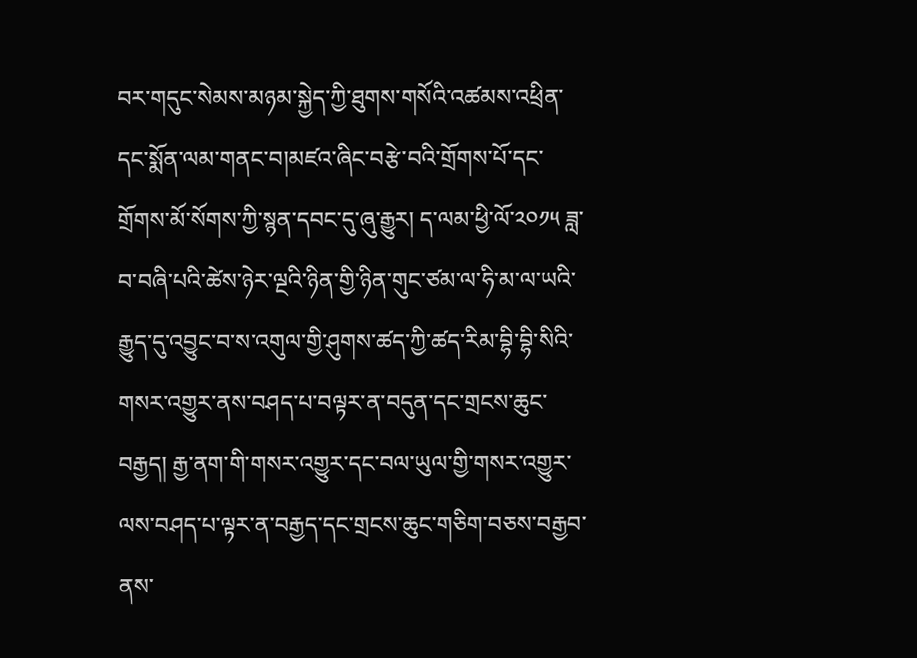བར་གདུང་སེམས་མཉམ་སྐྱེད་ཀྱི་ཐུགས་གསོའི་འཚམས་འཕྲིན་དང་སྨོན་ལམ་གནང་བ།མཛའ་ཞིང་བརྩེ་བའི་གྲོགས་པོ་དང་གྲོགས་མོ་སོགས་ཀྱི་སྙན་དབང་དུ་ཞུ་རྒྱུར། ད་ལམ་ཕྱི་ལོ་༢༠༡༥ ཟླ་བ་བཞི་པའི་ཚེས་ཉེར་ལྔའི་ཉིན་གྱི་ཉིན་གུང་ཙམ་ལ་ཧི་མ་ལ་ཡའི་རྒྱུད་དུ་འབྱུང་བ་ས་འགུལ་གྱི་ཤུགས་ཚད་ཀྱི་ཚད་རིམ་བྷི་བྷི་སིའི་གསར་འགྱུར་ནས་བཤད་པ་བལྟར་ན་བདུན་དང་གྲངས་ཆུང་བརྒྱད། རྒྱ་ནག་གི་གསར་འགྱུར་དང་བལ་ཡུལ་གྱི་གསར་འགྱུར་ལས་བཤད་པ་ལྟར་ན་བརྒྱད་དང་གྲངས་ཆུང་གཅིག་བཅས་བརྒྱབ་ནས་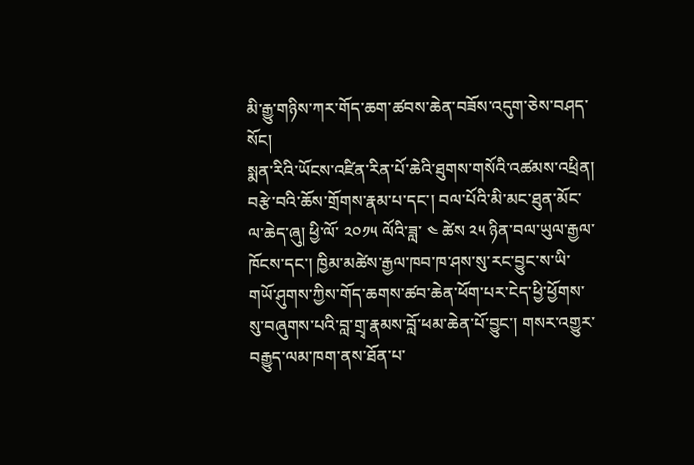མི་རྒྱུ་གཉིས་ཀར་གོད་ཆག་ཚབས་ཆེན་བཟོས་འདུག་ཅེས་བཤད་སོང།
སྨན་རིའི་ཡོངས་འཛིན་རིན་པོ་ཆེའི་ཐུགས་གསོའི་འཚམས་འཕྲིན།
བརྩེ་བའི་ཆོས་གྲོགས་རྣམ་པ་དང་། བལ་པོའི་མི་མང་ཐུན་མོང་ལ་ཆེད་ཞུ། ཕྱི་ལོ་ ༢༠༡༥ ལོའི་ཟླ་ ༤ ཚེས ༢༥ ཉིན་བལ་ཡུལ་རྒྱལ་ཁོངས་དང་། ཁྱིམ་མཚེས་རྒྱལ་ཁབ་ཁ་ཤས་སུ་རང་བྱུང་ས་ཡི་གཡོ་ཤུགས་ཀྱིས་གོད་ཆགས་ཚབ་ཆེན་ཕོག་པར་ངེད་ཕྱི་ཕྱོགས་སུ་བཞུགས་པའི་བླ་གྲྭ་རྣམས་བློ་ཕམ་ཆེན་པོ་བྱུང་། གསར་འགྱུར་བརྒྱུད་ལམ་ཁག་ནས་ཐོན་པ་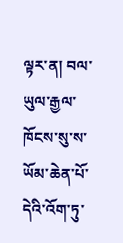ལྟར་ན། བལ་ཡུལ་རྒྱལ་ཁོངས་སུ་ས་ཡོམ་ཆེན་པོ་དེའི་འོག་ཏུ་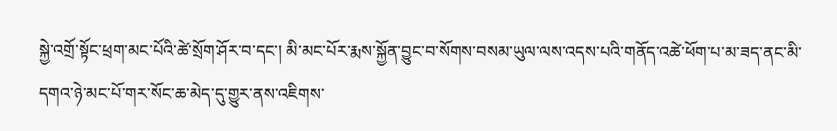སྐྱེ་འགྲོ་སྟོང་ཕྲག་མང་པོའི་ཚེ་སྲོག་ཤོར་བ་དང་། མི་མང་པོར་རྨས་སྐྱོན་བྱུང་བ་སོགས་བསམ་ཡུལ་ལས་འདས་པའི་གནོད་འཚེ་ཕོག་པ་མ་ཟད་ནང་མི་དགའ་ཉེ་མང་པོ་གར་སོང་ཆ་མེད་དུ་གྱུར་ནས་འཇིགས་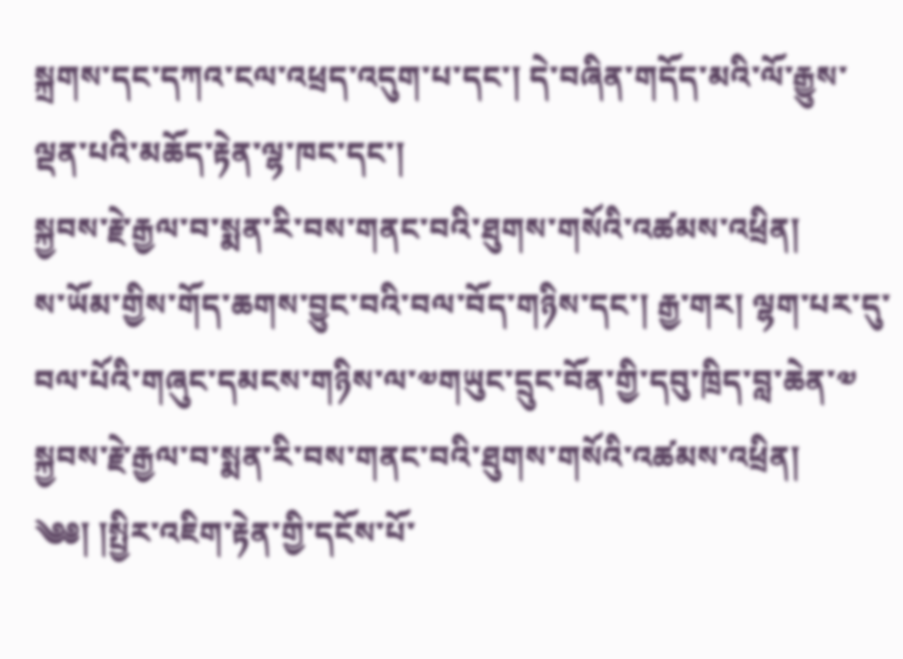སྐྲགས་དང་དཀའ་ངལ་འཕྲད་འདུག་པ་དང་། དེ་བཞིན་གདོད་མའི་ལོ་རྒྱུས་ལྡན་པའི་མཆོད་རྟེན་ལྷ་ཁང་དང་།
སྐྱབས་རྗེ་རྒྱལ་བ་སྨན་རི་བས་གནང་བའི་ཐུགས་གསོའི་འཚམས་འཕྲིན།
ས་ཡོམ་གྱིས་གོད་ཆགས་བྱུང་བའི་བལ་བོད་གཉིས་དང་། རྒྱ་གར། ལྷག་པར་དུ་བལ་པོའི་གཞུང་དམངས་གཉིས་ལ་༧གཡུང་དྲུང་བོན་གྱི་དབུ་ཁྲིད་བླ་ཆེན་༧ སྐྱབས་རྗེ་རྒྱལ་བ་སྨན་རི་བས་གནང་བའི་ཐུགས་གསོའི་འཚམས་འཕྲིན། ༄༅། །སྤྱིར་འཇིག་རྟེན་གྱི་དངོས་པོ་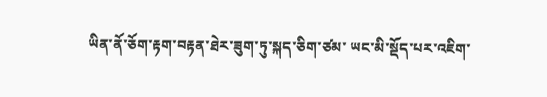ཡིན་ནོ་ཅོག་རྟག་བརྟན་ཐེར་ཟུག་ཏུ་སྐད་ཅིག་ཙམ་ ཡང་མི་སྡོད་པར་འཇིག་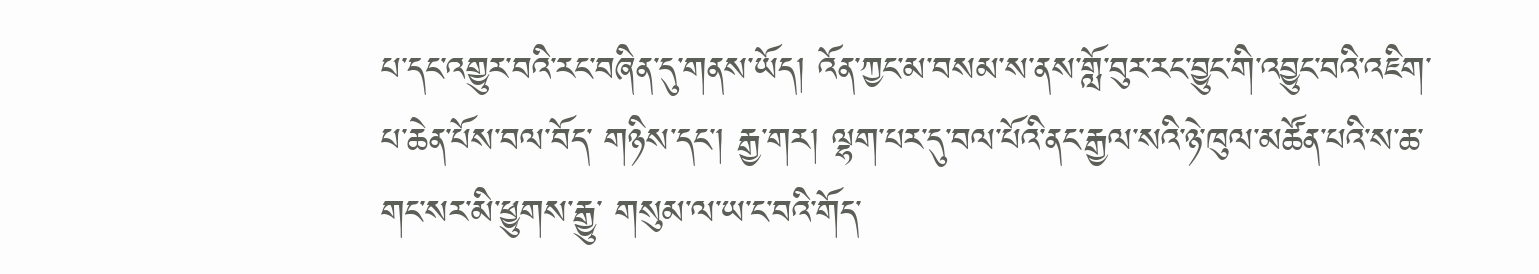པ་དང་འགྱུར་བའི་རང་བཞིན་དུ་གནས་ཡོད། འོན་ཀྱང་མ་བསམ་ས་ནས་གློ་བུར་རང་བྱུང་གི་འབྱུང་བའི་འཇིག་པ་ཆེན་པོས་བལ་བོད་ གཉིས་དང་། རྒྱ་གར། ལྷག་པར་དུ་བལ་པོའི་ནང་རྒྱལ་སའི་ཉེ་ཁུལ་མཚོན་པའི་ས་ཆ་གང་སར་མི་ཕྱུགས་རྒྱུ་ གསུམ་ལ་ཡ་ང་བའི་གོད་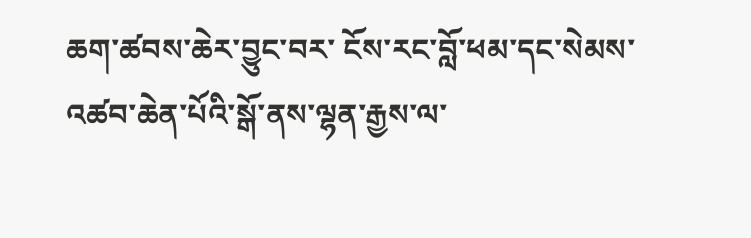ཆག་ཚབས་ཆེར་བྱུང་བར་ ངོས་རང་བློ་ཕམ་དང་སེམས་འཚབ་ཆེན་པོའི་སྒོ་ནས་ལྷན་རྒྱས་ལ་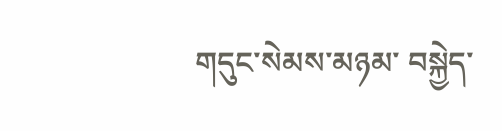གདུང་སེམས་མཉམ་ བསྐྱེད་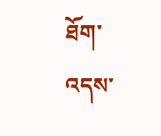ཐོག་འདས་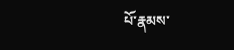པོ་རྣམས་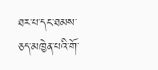ཐར་པ་དང་ཐམས་ཅད་མཁྱེན་པའི་གོ་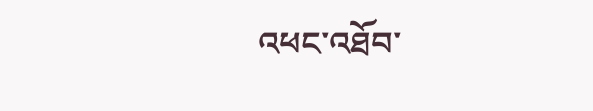འཕང་འཐོབ་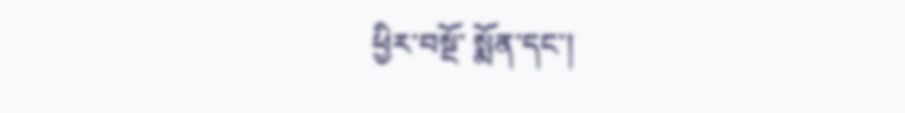ཕྱིར་བསྔོ་ སྨོན་དང་།